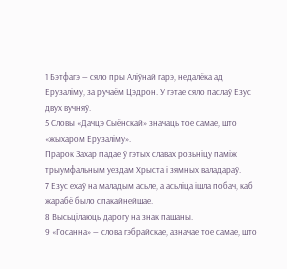1 Бэтфагэ — сяло пры Аліўнай гарэ, недалёка ад Ерузаліму, за ручаём Цэдрон. У гэтае сяло паслаў Езус двух вучняў.
5 Словы «Дачцэ Сыёнскай» значаць тое самае, што «жыхаром Ерузаліму».
Прарок Захар падае ў гэтых славах розьніцу паміж трыумфальным уездам Хрыста і зямных валадараў.
7 Езус ехаў на маладым асьле, а асьліца ішла побач, каб жарабё было спакайнейшае.
8 Высьцілаюць дарогу на знак пашаны.
9 «Госанна» — слова гэбрайскае, азначае тое самае, што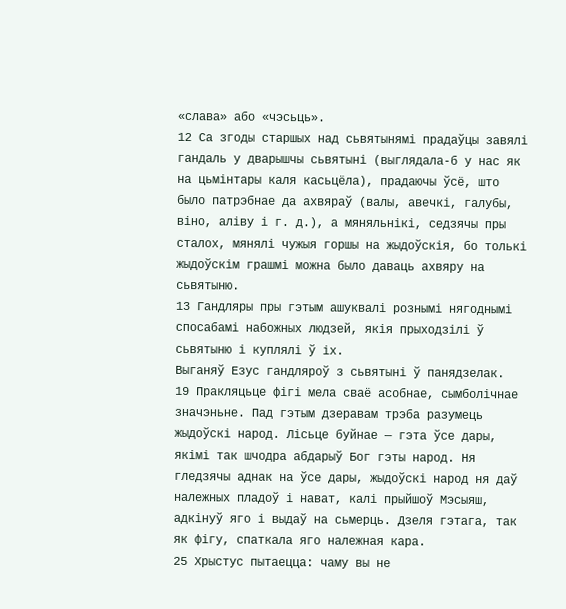«слава» або «чэсьць».
12 Са згоды старшых над сьвятынямі прадаўцы завялі гандаль у дварышчы сьвятыні (выглядала-б у нас як на цьмінтары каля касьцёла), прадаючы ўсё, што было патрэбнае да ахвяраў (валы, авечкі, галубы, віно, аліву і г. д.), а мяняльнікі, седзячы пры сталох, мянялі чужыя горшы на жыдоўскія, бо толькі жыдоўскім грашмі можна было даваць ахвяру на сьвятыню.
13 Гандляры пры гэтым ашуквалі рознымі нягоднымі спосабамі набожных людзей, якія прыходзілі ў сьвятыню і куплялі ў іх.
Выганяў Езус гандляроў з сьвятыні ў панядзелак.
19 Пракляцьце фігі мела сваё асобнае, сымболічнае значэньне. Пад гэтым дзеравам трэба разумець жыдоўскі народ. Лісьце буйнае — гэта ўсе дары, якімі так шчодра абдарыў Бог гэты народ. Ня гледзячы аднак на ўсе дары, жыдоўскі народ ня даў належных пладоў і нават, калі прыйшоў Мэсыяш, адкінуў яго і выдаў на сьмерць. Дзеля гэтага, так як фігу, спаткала яго належная кара.
25 Хрыстус пытаецца: чаму вы не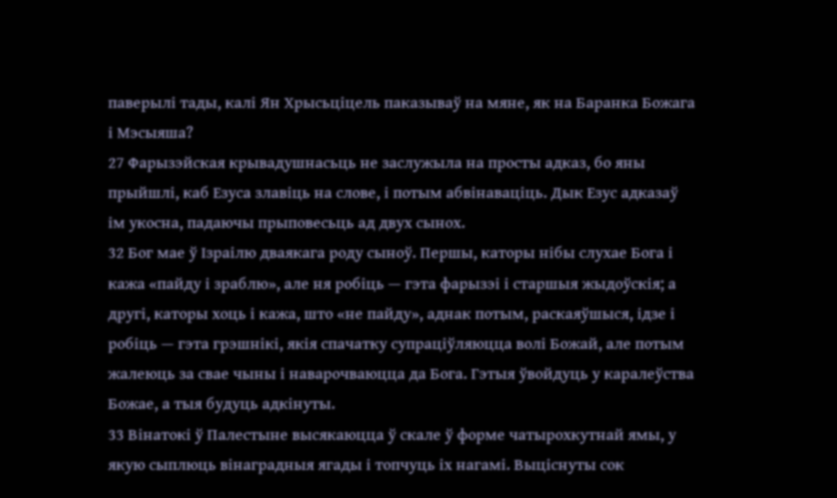паверылі тады, калі Ян Хрысьціцель паказываў на мяне, як на Баранка Божага і Мэсыяша?
27 Фарызэйская крывадушнасьць не заслужыла на просты адказ, бо яны прыйшлі, каб Езуса злавіць на слове, і потым абвінаваціць. Дык Езус адказаў ім укосна, падаючы прыповесьць ад двух сынох.
32 Бог мае ў Ізраілю дваякага роду сыноў. Першы, каторы нібы слухае Бога і кажа «пайду і зраблю», але ня робіць — гэта фарызэі і старшыя жыдоўскія; а другі, каторы хоць і кажа, што «не пайду», аднак потым, раскаяўшыся, ідзе і робіць — гэта грэшнікі, якія спачатку супраціўляюцца волі Божай, але потым жалеюць за свае чыны і наварочваюцца да Бога. Гэтыя ўвойдуць у каралеўства Божае, а тыя будуць адкінуты.
33 Вінатокі ў Палестыне высякаюцца ў скале ў форме чатырохкутнай ямы, у якую сыплюць вінаградныя ягады і топчуць іх нагамі. Выціснуты сок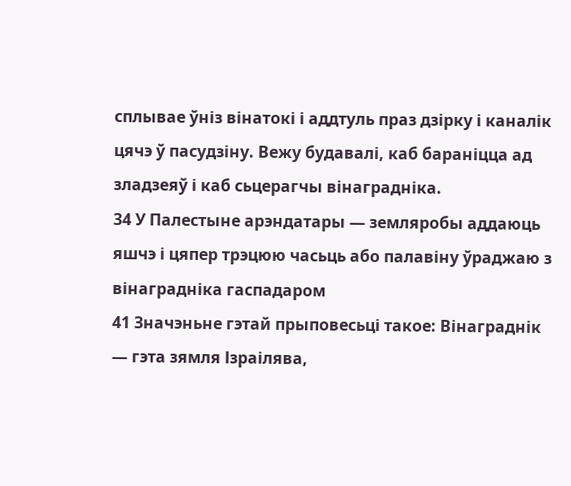сплывае ўніз вінатокі і аддтуль праз дзірку і каналік цячэ ў пасудзіну. Вежу будавалі, каб бараніцца ад зладзеяў і каб сьцерагчы вінаградніка.
34 У Палестыне арэндатары — земляробы аддаюць яшчэ і цяпер трэцюю часьць або палавіну ўраджаю з вінаградніка гаспадаром
41 Значэньне гэтай прыповесьці такое: Вінаграднік — гэта зямля Ізраілява,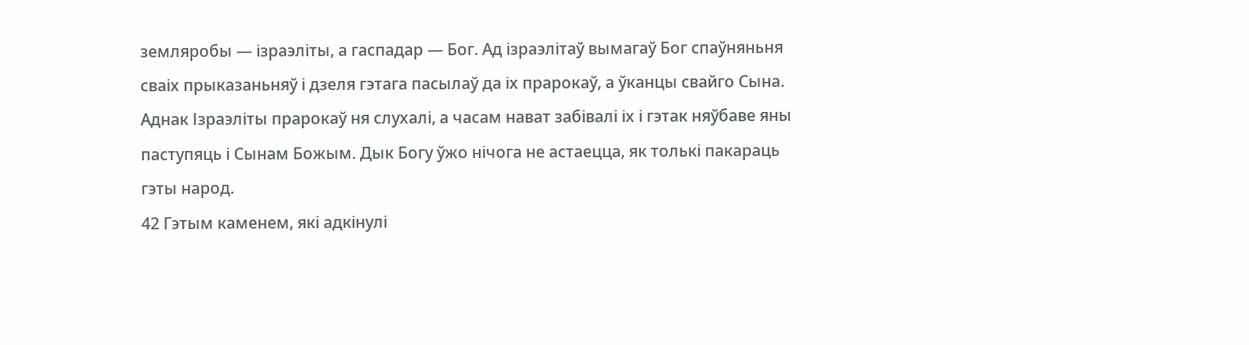земляробы — ізраэліты, а гаспадар — Бог. Ад ізраэлітаў вымагаў Бог спаўняньня сваіх прыказаньняў і дзеля гэтага пасылаў да іх прарокаў, а ўканцы свайго Сына. Аднак Ізраэліты прарокаў ня слухалі, а часам нават забівалі іх і гэтак няўбаве яны паступяць і Сынам Божым. Дык Богу ўжо нічога не астаецца, як толькі пакараць гэты народ.
42 Гэтым каменем, які адкінулі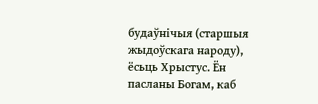будаўнічыя (старшыя жыдоўскага народу), ёсьць Хрыстус. Ён пасланы Богам, каб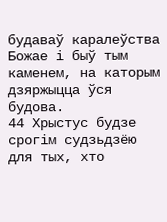будаваў каралеўства Божае і быў тым каменем, на каторым дзяржыцца ўся будова.
44 Хрыстус будзе срогім судзьдзёю для тых, хто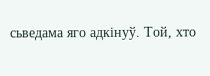сьведама яго адкінуў. Той, хто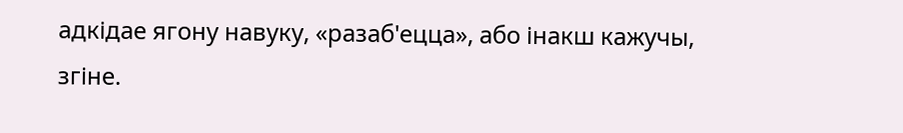адкідае ягону навуку, «разаб'ецца», або інакш кажучы, згіне.